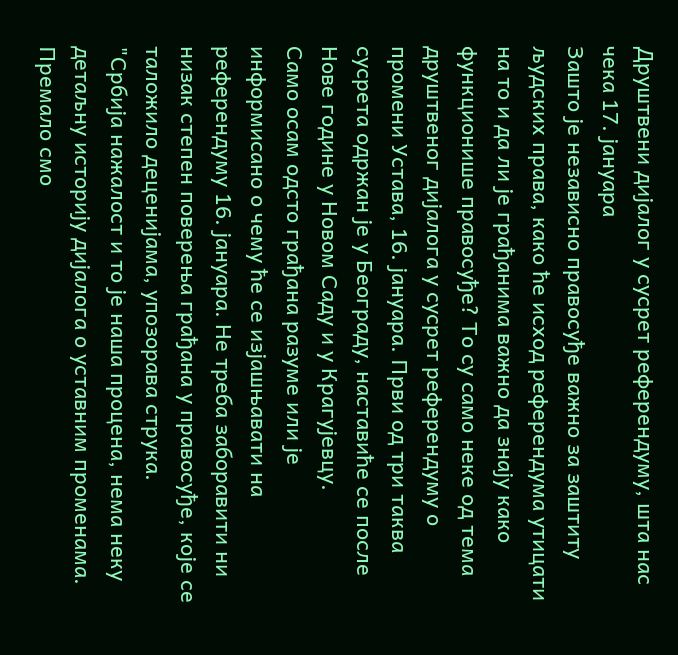Друштвени дијалог у сусрет референдуму, шта нас чека 17. јануара
Зашто је независно правосуђе важно за заштиту људских права, како ће исход референдума утицати на то и да ли је грађанима важно да знају како функционише правосуђе? То су само неке од тема друштвеног дијалога у сусрет референдуму о промени Устава, 16. јануара. Први од три таква сусрета одржан је у Београду, наставиће се после Нове године у Новом Саду и у Крагујевцу.
Само осам одсто грађана разуме или је информисано о чему ће се изјашњавати на референдуму 16. јануара. Не треба заборавити ни низак степен поверења грађана у правосуђе, које се таложило деценијама, упозорава струка.
"Србија нажалост и то је наша процена, нема неку детаљну историју дијалога о уставним променама. Премало смо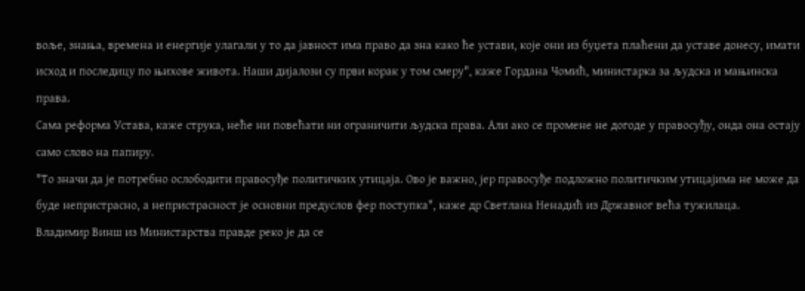воље, знања, времена и енергије улагали у то да јавност има право да зна како ће устави, које они из буџета плаћени да уставе донесу, имати исход и последицу по њихове живота. Наши дијалози су први корак у том смеру", каже Гордана Чомић, министарка за људска и мањинска права.
Сама реформа Устава, каже струка, неће ни повећати ни ограничити људска права. Али ако се промене не догоде у правосуђу, онда она остају само слово на папиру.
"То значи да је потребно ослободити правосуђе политичких утицаја. Ово је важно, јер правосуђе подложно политичким утицајима не може да буде непристрасно, а непристрасност је основни предуслов фер поступка", каже др Светлана Ненадић из Државног већа тужилаца.
Владимир Винш из Министарства правде реко је да се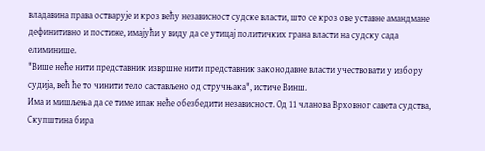владавина права остварује и кроз већу независност судске власти, што се кроз ове уставне амандмане дефинитивно и постиже, имајући у виду да се утицај политичких грана власти на судску сада елиминише.
"Више неће нити представник извршне нити представник законодавне власти учествовати у избору судија, већ ће то чинити тело састављено од стручњака", истиче Винш.
Има и мишљења да се тиме ипак неће обезбедити независност. Од 11 чланова Врховног савета судства, Скупштина бира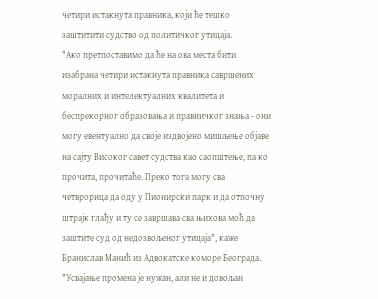четири истакнута правника, који ће тешко заштитити судство од политичког утицаја.
"Ако претпоставимо да ће на ова места бити изабрана четири истакнута правника савршених моралних и интелектуалних квалитета и беспрекорног образовања и правничког знања - они могу евентуално да своје издвојено мишљење објаве на сајту Високог савет судства као саопштење, па ко прочита, прочитаће. Преко тога могу сва четврорица да оду у Пионирски парк и да отпочну штрајк глађу и ту се завршава сва њихова моћ да заштите суд од недозвољеног утицаја", каже Бранислав Манић из Адвокатске коморе Београда.
"Усвајање промена је нужан, али не и довољан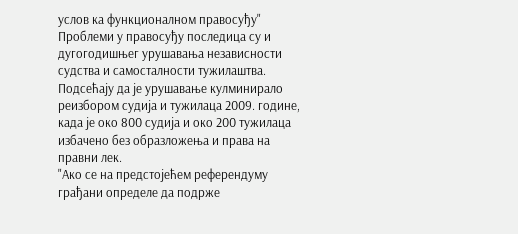услов ка функционалном правосуђу"
Проблеми у правосуђу последица су и дугогодишњег урушавања независности судства и самосталности тужилаштва. Подсећају да је урушавање кулминирало реизбором судија и тужилаца 2009. године, када је око 800 судија и око 200 тужилаца избачено без образложења и права на правни лек.
"Ако се на предстојећем референдуму грађани определе да подрже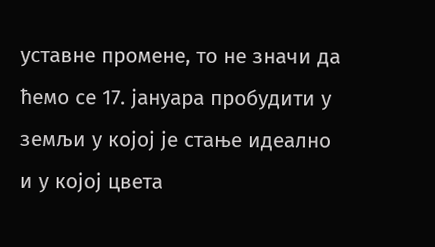уставне промене, то не значи да ћемо се 17. јануара пробудити у земљи у којој је стање идеално и у којој цвета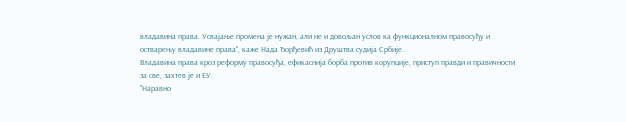владавина права. Усвајање промена је нужан, али не и довољан услов ка функционалном правосуђу и остварењу владавине права", каже Нада Ђорђевић из Друштва судија Србије.
Владавина права кроз реформу правосуђа, ефикаснија борба против корупције, приступ правди и правичности за све, захтев је и ЕУ.
"Наравно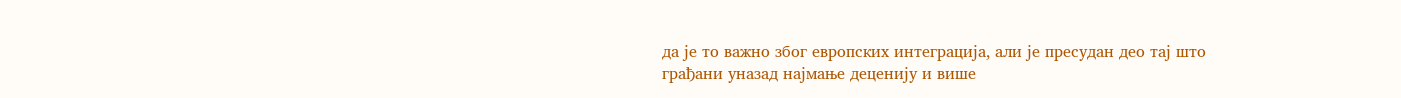да је то важно због европских интеграција, али је пресудан део тај што грађани уназад најмање деценију и више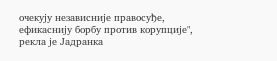очекују независније правосуђе, ефикаснију борбу против корупције", рекла је Јадранка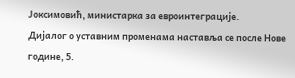Јоксимовић, министарка за евроинтеграције.
Дијалог о уставним променама наставља се после Нове године, 5.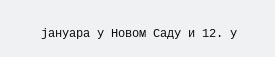јануара у Новом Саду и 12. у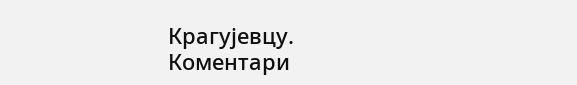Крагујевцу.
Коментари